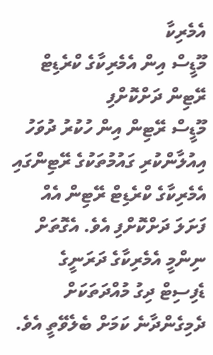އެމެރިކާ
މޫޑީސް އިން އެމެރިކާގެ ކްރެޑިޓް ރޭޓިން ދަށްކޮށްފި
މޫޑީސް ރޭޓިން އިން ހުކުރު ދުވަހު އިއުލާންކުރި ގައުމުތަކުގެ ރޭޓިންގައި އެމެރިކާގެ ކްރެޑިޓް ރޭޓިން އެއް ފަށަލަ ދަށްކޮށްފި އެވެ. އެގޮތަށް ނިންމީ އެމެރިކާގެ ދަރަނީގެ ޑެފިސިޓް ދިގު މުއްދަތަކަށް ދެމިގެންދާނެ ކަމަށް ބެލެވޭތީ އެވެ.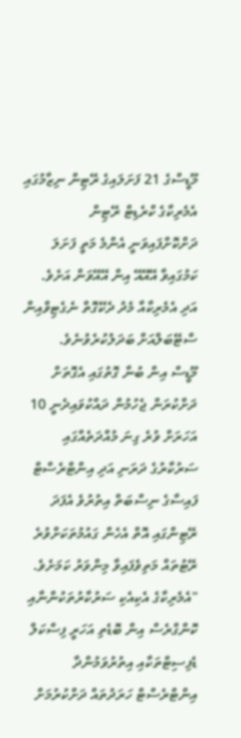މޫޑީސްގެ 21 ފަށަލައިގެ ރޭޓިން ނިޒާމުގައި އެމެރިކާގެ ކްރެޑިޓް ރޭޓިން ދަށްކޮށްފައިވަނީ އެންމެ މަތީ ފަށަލަ ކަމުގައިވާ އޭއޭއޭ އިން އޭއޭވަން އަށެވެ. އަދި އެމެރިކާއާ މެދު ދެކޭގޮތް ނެގެޓިވްއިން ސްޓޭބަލްއަށް ބަދަލުކުރެވުނެވެ.
މޫޑީސް އިން ބުނާ ގޮތުގައި އެގޮތަށް ދަށްކުރަން ޖެހުމުން ދައްކުވައިދެނީ 10 އަހަރަށް ވުރެ ގިނަ މުއްދަތެއްގައި ސަރުކާރުގެ ދަރަނި އަދި އިންޓްރެސްޓް ފައިސާގެ ނިސްބަތް އިތުރުވެ އެފަދަ ރޭޓިންގައި އޮތް އެހެން ގައުމުތަކަށްވުރެ ރޭޓުތައް މަތިވެފައިވާ މިންވަރު ކަމަށެވެ.
"އެމެރިކާގެ އެކިއެކި ސަރުކާރުތަކުންނާއި ކޮންގްރެސް އިން ބޮޑެތި އަހަރީ ފިސްކަލް ޑެފިސިޓްތަކާއި އިތުރުވަމުންދާ އިންޓްރެސްޓް ހަރަދުތައް ދަށްކުރުމަށް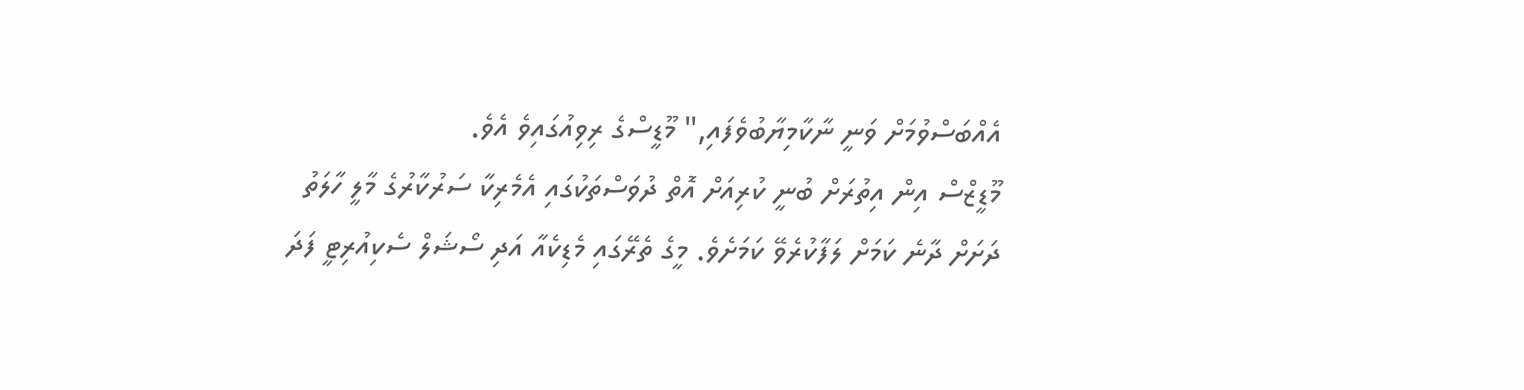އެއްބަސްވުމަށް ވަނީ ނާކާމިޔާބުވެފައި," މޫޑީސްގެ ރިވިއުގައިވެ އެވެ.
މޫޑީޒްސް އިން އިތުރަށް ބުނީ ކުރިއަށް އޮތް ދުވަސްތަކުގައި އެމެރިކާ ސަރުކާރުގެ މާލީ ހާލަތު ދަށަށް ދާނެ ކަމަށް ލަފާކުރެވޭ ކަމަށެވެ. މީގެ ތެރޭގައި މެޑިކެއާ އަދި ސޯޝަލް ސެކިއުރިޓީ ފަދަ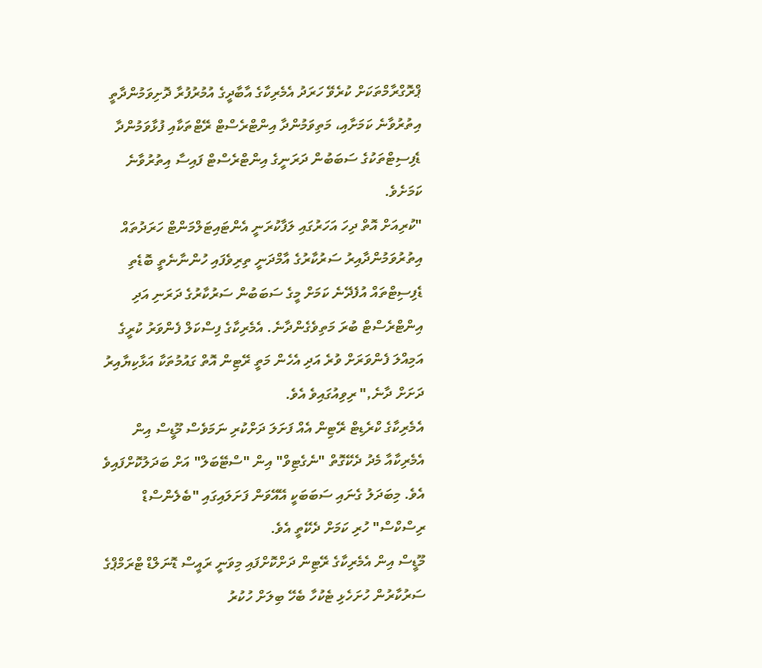ޕްރޮގްރާމްތަކަށް ކުރެވޭ ހަރަދު އެމެރިކާގެ އާބާދީގެ އުމުރުފުރާ ދޮށިވަމުންދާތީ އިތުރުވާނެ ކަމަށާއި، މަތިވަމުންދާ އިންޓްރެސްޓް ރޭޓްތަކާއި ފުޅާވަމުންދާ ޑެފިސިޓްތަކުގެ ސަބަބުން ދަރަނީގެ އިންޓްރެސްޓް ފައިސާ އިތުރުވާނެ ކަމަށެވެ.
"ކުރިއަށް އޮތް ދިހަ އަހަރުގައި ލަފާކުރަނީ އެންޓައިޓަލްމަންޓް ހަރަދުތައް އިތުރުވަމުންދާއިރު ސަރުކާރުގެ އާމްދަނީ ތިރިވެފައި ހުންނާނެތީ ބޮޑެތި ޑެފިސިޓްތައް އުފެދޭނެ ކަމަށް މީގެ ސަބަބުން ސަރުކާރުގެ ދަރަނި އަދި އިންޓްރެސްޓް ބުރަ މަތިވެގެންދާނެ. އެމެރިކާގެ ފިސްކަލް ފެންވަރު ކުރީގެ އަމިއްލަ ފެންވަރަށް ވުރެ އަދި އެހެން މަތީ ރޭޓިން އޮތް ގައުމުތަކާ އަޅާކިޔާއިރު ދަށަށް ދާނެ," ރިވިއުގައިވެ އެވެ.
އެމެރިކާގެ ކްރެޑިޓް ރޭޓިން އެއް ފަށަލަ ދަށްކުރި ނަމަވެސް މޫޑީސް އިން އެމެރިކާއާ މެދު ދެކޭގޮތް "ނެގެޓިވް" އިން "ސްޓޭބަލް" އަށް ބަދަލުކޮށްފައިވެ އެވެ. މިބަދަލު ގެނައި ސަބަބަކީ އޭއޭވަން ފަށަލައިގައި "ބެލެންސްޑް ރިސްކްސް" ހުރި ކަމަށް ދެކޭތީ އެވެ.
މޫޑީސް އިން އެމެރިކާގެ ރޭޓިން ދަށްކޮށްފައި މިވަނީ ރައީސް ޑޮނަލްޑް ޓްރަމްޕްގެ ސަރުކާރުން ހުށަހެޅި ޓެކުހާ ބެހޭ ބިލަށް ހުކުރު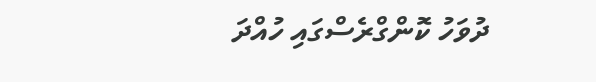ދުވަހު ކޮންގްރެސްގައި ހުއްދަ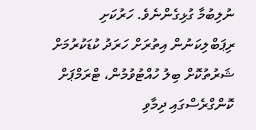ނުލިބުމާ ގުޅިގެންނެވެ. ހަރުކަށި ރިޕަބްލިކަނުން އިތުރަށް ހަރަދު ކުޑަކުރުމަށް ޝަރުތުކޮށް ބިލު ހުއްޓުވުމުން، ޓްރަމްޕަށް ކޮންގްރެސްގައި ދިމާވި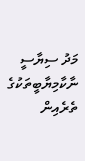މަދު ސިޔާސީ ނާކާމިޔާބީތަކުގެ ތެރެއިން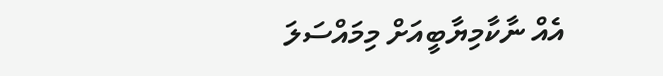އެއް ނާކާމިޔާބީއަށް މިމައްސަލަ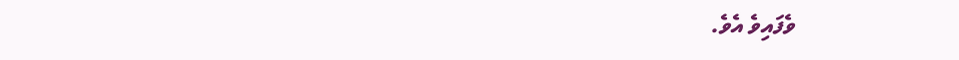ވެފައިވެ އެވެ.